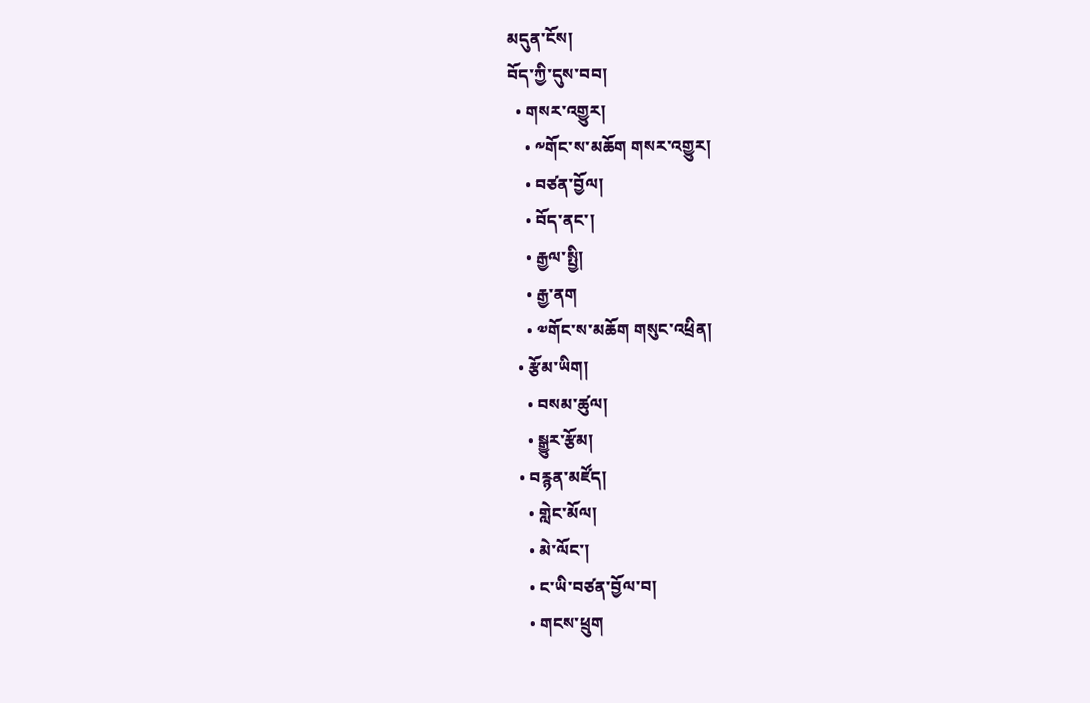མདུན་ངོས།
བོད་ཀྱི་དུས་བབ།
  • གསར་འགྱུར།
    • ༸གོང་ས་མཆོག གསར་འགྱུར།
    • བཙན་བྱོལ།
    • བོད་ནང་།
    • རྒྱལ་སྤྱི།
    • རྒྱ་ནག
    • ༧གོང་ས་མཆོག གསུང་འཕྲིན།
  • རྩོམ་ཡིག།
    • བསམ་ཚུལ།
    • སྒྱུར་རྩོམ།
  • བརྙན་མཛོད།
    • གླེང་མོལ།
    • མེ་ལོང་།
    • ང་ཡི་བཙན་བྱོལ་བ།
    • གངས་ཕྲུག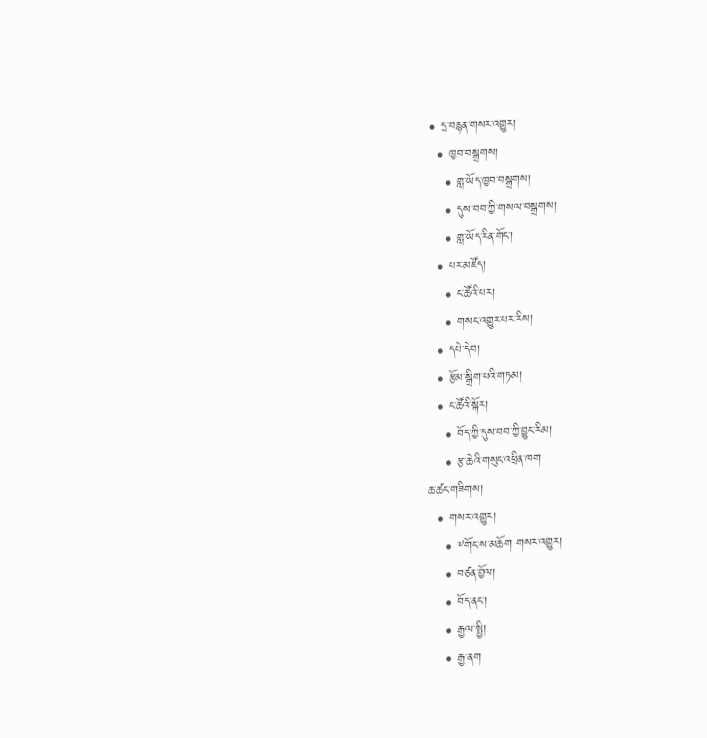• དྲ་བརྙན་གསར་འགྱུར།
  • ཁྱབ་བསྒྲགས།
    • གླ་ཡོད་ཁྱབ་བསྒྲགས།
    • དུས་བབ་ཀྱི་གསལ་བསྒྲགས།
    • གླ་ཡོད་རིན་གོང་།
  • པར་མཛོད།
    • ང་ཚོའི་པར།
    • གསང་འགྱུར་པར་རིས།
  • དཔེ་དེབ།
  • རྩོམ་སྒྲིག་པའི་གཏམ།
  • ང་ཚོའི་སྐོར།
    • བོད་ཀྱི་དུས་བབ་ཀྱི་བྱུང་རིམ།
    • རྩ་ཆེའི་གསུང་འཕྲིན་ཁག
ཆ་ཚང་གཟིགས།
  • གསར་འགྱུར།
    • ༸གོང་ས་མཆོག གསར་འགྱུར།
    • བཙན་བྱོལ།
    • བོད་ནང་།
    • རྒྱལ་སྤྱི།
    • རྒྱ་ནག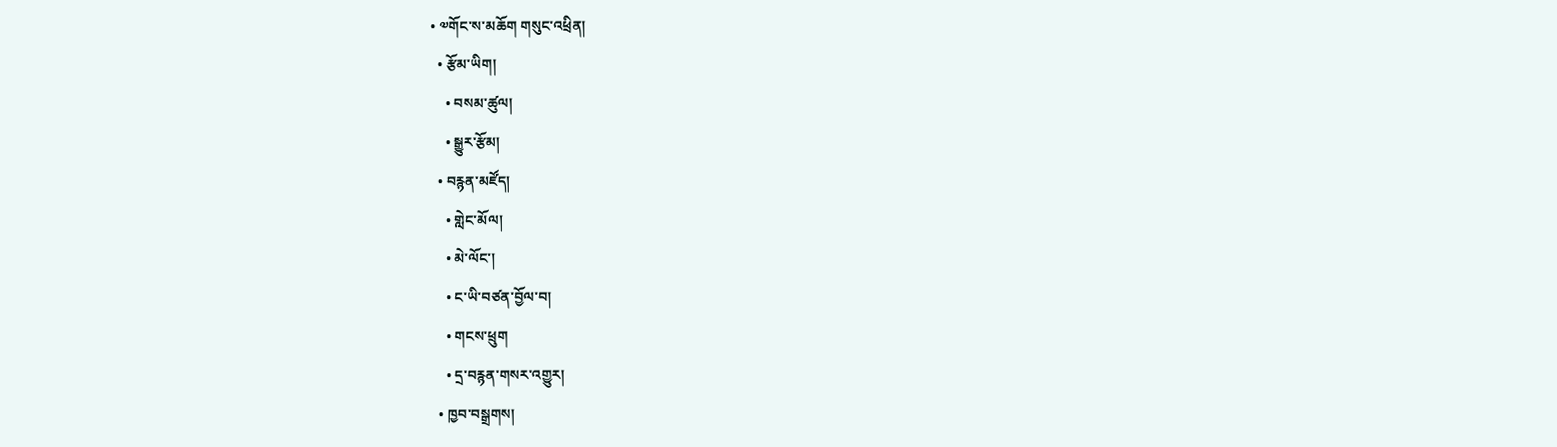• ༧གོང་ས་མཆོག གསུང་འཕྲིན།
  • རྩོམ་ཡིག།
    • བསམ་ཚུལ།
    • སྒྱུར་རྩོམ།
  • བརྙན་མཛོད།
    • གླེང་མོལ།
    • མེ་ལོང་།
    • ང་ཡི་བཙན་བྱོལ་བ།
    • གངས་ཕྲུག
    • དྲ་བརྙན་གསར་འགྱུར།
  • ཁྱབ་བསྒྲགས།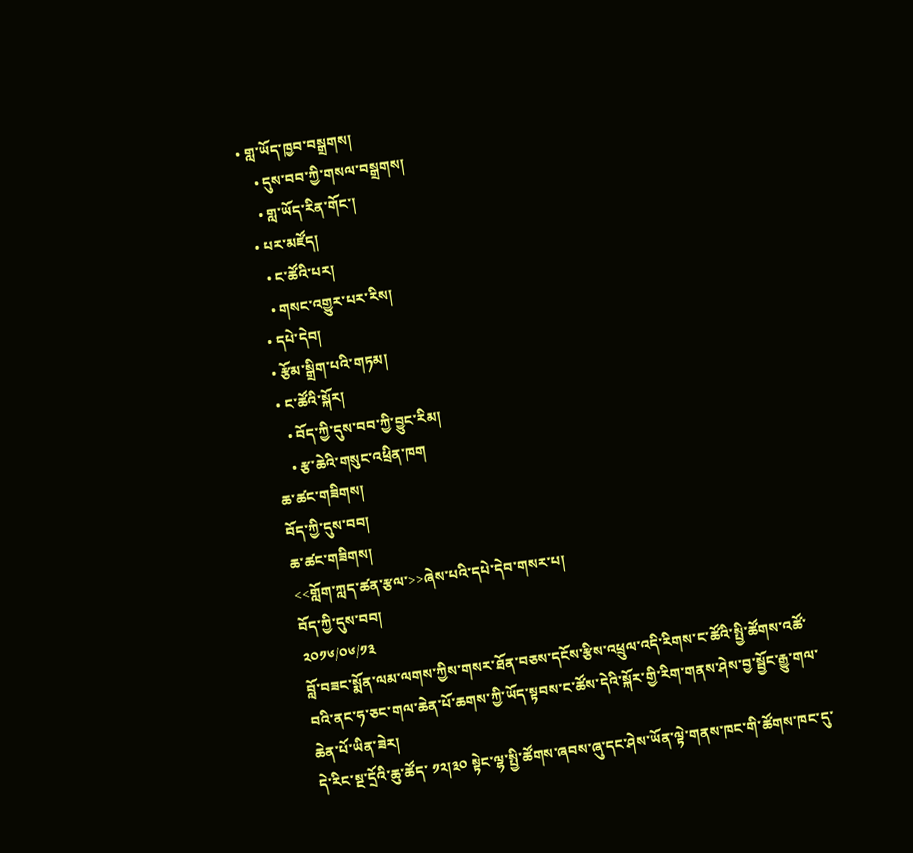• གླ་ཡོད་ཁྱབ་བསྒྲགས།
    • དུས་བབ་ཀྱི་གསལ་བསྒྲགས།
    • གླ་ཡོད་རིན་གོང་།
  • པར་མཛོད།
    • ང་ཚོའི་པར།
    • གསང་འགྱུར་པར་རིས།
  • དཔེ་དེབ།
  • རྩོམ་སྒྲིག་པའི་གཏམ།
  • ང་ཚོའི་སྐོར།
    • བོད་ཀྱི་དུས་བབ་ཀྱི་བྱུང་རིམ།
    • རྩ་ཆེའི་གསུང་འཕྲིན་ཁག
ཆ་ཚང་གཟིགས།
བོད་ཀྱི་དུས་བབ།
ཆ་ཚང་གཟིགས།
<<གློག་ཀླད་ཚན་རྩལ་>>ཞེས་པའི་དཔེ་དེབ་གསར་པ།
བོད་ཀྱི་དུས་བབ།
༢༠༡༦/༠༦/༡༣
བློ་བཟང་སྨོན་ལམ་ལགས་ཀྱིས་གསར་ཐོན་བཅས་དངོས་རྩིས་འཕྲུལ་འདི་རིགས་ང་ཚོའི་སྤྱི་ཚོགས་འཚོ་བའི་ནང་ཧ་ཅང་གལ་ཆེན་པོ་ཆགས་ཀྱི་ཡོད་སྟབས་ང་ཚོས་དེའི་སྐོར་གྱི་རིག་གནས་ཤེས་བྱ་སྦྱོང་རྒྱུ་གལ་ཆེན་པོ་ཡིན་ཟེར།
དེ་རིང་སྔ་དྲོའི་ཆུ་ཚོད་ ༡༢།༣༠ སྟེང་ལྷ་སྤྱི་ཚོགས་ཞབས་ཞུ་དང་ཤེས་ཡོན་ལྟེ་གནས་ཁང་གི་ཚོགས་ཁང་དུ་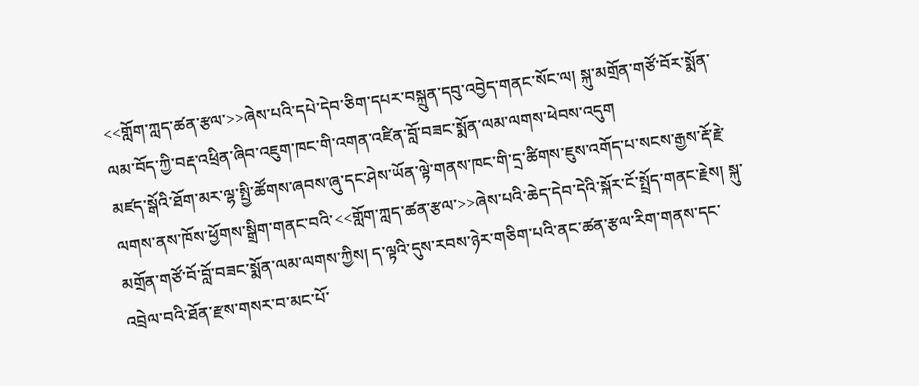<<གློག་ཀླད་ཚན་རྩལ་>>ཞེས་པའི་དཔེ་དེབ་ཅིག་དཔར་བསྐྲུན་དབུ་འབྱེད་གནང་སོང་ལ། སྐུ་མགྲོན་གཙོ་བོར་སྨོན་ལམ་བོད་ཀྱི་བརྡ་འཕྲིན་ཞིབ་འཇུག་ཁང་གི་འགན་འཛིན་བློ་བཟང་སྨོན་ལམ་ལགས་ཕེབས་འདུག
མཛད་སྒོའི་ཐོག་མར་ལྷ་སྤྱི་ཚོགས་ཞབས་ཞུ་དང་ཤེས་ཡོན་ལྟེ་གནས་ཁང་གི་དྲ་ཚིགས་ཇུས་འགོད་པ་སངས་རྒྱས་རྡོ་རྗེ་ལགས་ནས་ཁོས་ཕྱོགས་སྒྲིག་གནང་བའི་<<གློག་ཀླད་ཚན་རྩལ་>>ཞེས་པའི་ཆེད་དེབ་དེའི་སྐོར་ངོ་སྤྲོད་གནང་རྗེས། སྐུ་མགྲོན་གཙོ་བོ་བློ་བཟང་སྨོན་ལམ་ལགས་ཀྱིས། ད་ལྟའི་དུས་རབས་ཉེར་གཅིག་པའི་ནང་ཚན་རྩལ་རིག་གནས་དང་འབྲེལ་བའི་ཐོན་རྫས་གསར་བ་མང་པོ་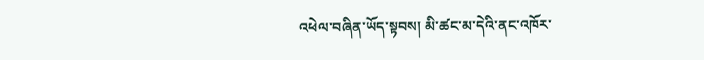འཕེལ་བཞིན་ཡོད་སྟབས། མི་ཚང་མ་དེའི་ནང་འཁོར་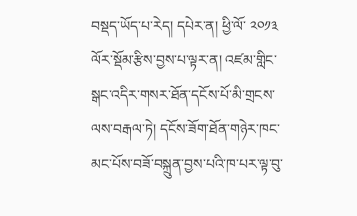བསྡད་ཡོད་པ་རེད། དཔེར་ན། ཕྱི་ལོ་ ༢༠༡༣ ལོར་སྡོམ་རྩིས་བྱས་པ་ལྟར་ན། འཛམ་གླིང་སྒང་འདིར་གསར་ཐོན་དངོས་པོ་མི་གྲངས་ལས་བརྒལ་ཏེ། དངོས་ཟོག་ཐོན་གཉེར་ཁང་མང་པོས་བཟོ་བསྐྲུན་བྱས་པའི་ཁ་པར་ལྟ་བུ་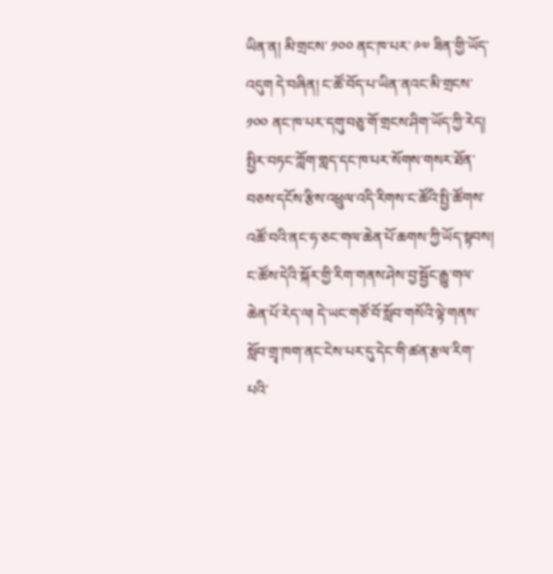ཡིན་ན། མི་གྲངས་ ༡༠༠ ནང་ཁ་པར་ ༩༧ ཟིན་གྱི་ཡོད་འདུག དེ་བཞིན། ང་ཚོ་བོད་པ་ཡིན་ནའང་མི་གྲངས་ ༡༠༠ ནང་ཁ་པར་དགུ་བཅུ་གོ་གྲངས་ཤིག་ཡོད་ཀྱི་རེད།
སྤྱིར་བཏང་ཀློག་གླད་དང་ཁ་པར་སོགས་གསར་ཐོན་བཅས་དངོས་རྩིས་འཕྲུལ་འདི་རིགས་ང་ཚོའི་སྤྱི་ཚོགས་འཚོ་བའི་ནང་ཧ་ཅང་གལ་ཆེན་པོ་ཆགས་ཀྱི་ཡོད་སྟབས། ང་ཚོས་དེའི་སྐོར་གྱི་རིག་གནས་ཤེས་བྱ་སྦྱོང་རྒྱུ་གལ་ཆེན་པོ་རེད་ལ། དེ་ཡང་གཙོ་བོ་སློབ་གསོའི་ལྟེ་གནས་སློབ་གྲྭ་ཁག་ནང་ངེས་པར་དུ་དེང་གི་ཚན་རྩལ་རིག་པའི་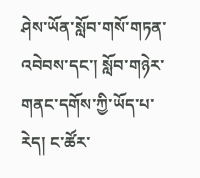ཤེས་ཡོན་སློབ་གསོ་གཏན་འབེབས་དང་། སློབ་གཉེར་གནང་དགོས་ཀྱི་ཡོད་པ་རེད། ང་ཚོར་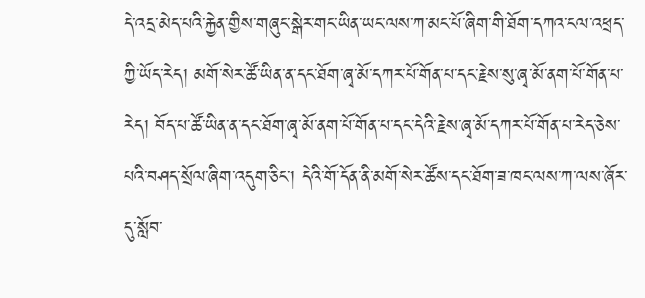དེ་འདྲ་མེད་པའི་རྐྱེན་གྱིས་གཞུང་སྒེར་གང་ཡིན་ཡང་ལས་ཀ་མང་པོ་ཞིག་གི་ཐོག་དཀའ་ངལ་འཕྲད་ཀྱི་ཡོད་རེད། མགོ་སེར་ཚོ་ཡིན་ན་དང་ཐོག་ཞྭ་མོ་དཀར་པོ་གོན་པ་དང་རྗེས་སུ་ཞྭ་མོ་ནག་པོ་གོན་པ་རེད། བོད་པ་ཚོ་ཡིན་ན་དང་ཐོག་ཞྭ་མོ་ནག་པོ་གོན་པ་དང་དེའི་རྗེས་ཞྭ་མོ་དཀར་པོ་གོན་པ་རེད་ཅེས་པའི་བཤད་སྲོལ་ཞིག་འདུག་ཅིང་། དེའི་གོ་དོན་ནི་མགོ་སེར་ཚོས་དང་ཐོག་ཟ་ཁང་ལས་ཀ་ལས་ཞོར་དུ་སློབ་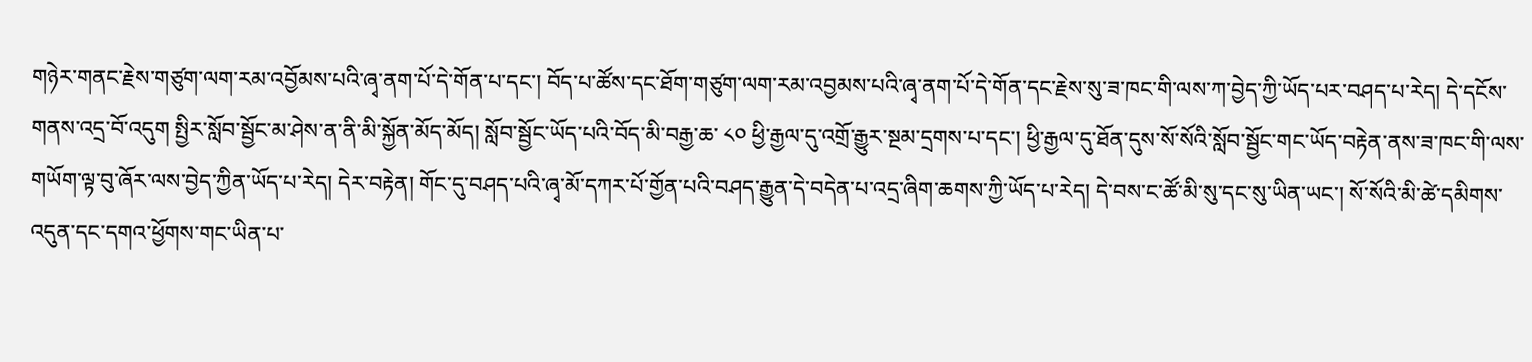གཉེར་གནང་རྗེས་གཙུག་ལག་རམ་འབྱོམས་པའི་ཞྭ་ནག་པོ་དེ་གོན་པ་དང་། བོད་པ་ཚོས་དང་ཐོག་གཙུག་ལག་རམ་འབྱམས་པའི་ཞྭ་ནག་པོ་དེ་གོན་དང་རྗེས་སུ་ཟ་ཁང་གི་ལས་ཀ་བྱེད་ཀྱི་ཡོད་པར་བཤད་པ་རེད། དེ་དངོས་གནས་འདྲ་བོ་འདུག སྤྱིར་སློབ་སྦྱོང་མ་ཤེས་ན་ནི་མི་སྐྱོན་མོད་མོད། སློབ་སྦྱོང་ཡོད་པའི་བོད་མི་བརྒྱ་ཆ་ ༨༠ ཕྱི་རྒྱལ་དུ་འགྲོ་རྒྱུར་སྔམ་དྲགས་པ་དང་། ཕྱི་རྒྱལ་དུ་ཐོན་དུས་སོ་སོའི་སློབ་སྦྱོང་གང་ཡོད་བརྟེན་ནས་ཟ་ཁང་གི་ལས་གཡོག་ལྟ་བུ་ཞོར་ལས་བྱེད་ཀྱིན་ཡོད་པ་རེད། དེར་བརྟེན། གོང་དུ་བཤད་པའི་ཞྭ་མོ་དཀར་པོ་གྱོན་པའི་བཤད་རྒྱུན་དེ་བདེན་པ་འདྲ་ཞིག་ཆགས་ཀྱི་ཡོད་པ་རེད། དེ་བས་ང་ཚོ་མི་སུ་དང་སུ་ཡིན་ཡང་། སོ་སོའི་མི་ཚེ་དམིགས་འདུན་དང་དགའ་ཕྱོགས་གང་ཡིན་པ་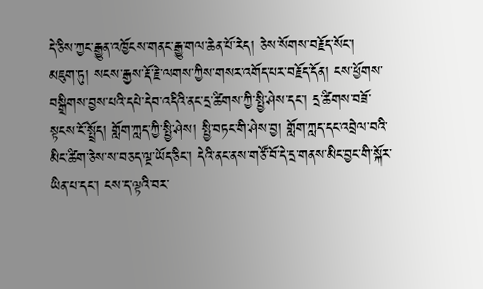དེ་ཅིས་ཀྱང་རྒྱུན་འཁྱོངས་གནང་རྒྱུ་གལ་ཆེན་པོ་རེད། ཅེས་སོགས་བརྗོད་སོང་།
མཇུག་ཏུ། སངས་རྒྱས་རྡོ་རྗེ་ལགས་ཀྱིས་གསར་འགོད་པར་བརྗོད་དོན། ངས་ཕྱོགས་བསྒྲིགས་བྱས་པའི་དཔེ་དེབ་འདིའི་ནང་དྲ་ཚིགས་ཀྱི་སྤྱི་ཤེས་དང་། དྲ་ཚིགས་བཟོ་སྟངས་ངོ་སྤྲོད། གློག་ཀླད་ཀྱི་སྤྱི་ཤེས། སྤྱི་བཏང་གི་ཤེས་བྱ། གློག་ཀླད་དང་འབྲེལ་བའི་མིང་ཚིག་ཅེས་ས་བཅད་ལྔ་ཡོད་ཅིང་། དེའི་ནང་ནས་གཙོ་བོ་དེ་དྲ་གནས་མིང་བྱང་གི་སྐོར་ཡིན་པ་དང་། ངས་ད་ལྟའི་བར་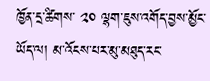ཁྱོན་དྲ་ཚིགས་ ༢༠ ལྷག་ཇུས་འགོད་བྱས་མྱོང་ཡོད་ལ། མ་འོངས་པར་མུ་མཐུད་རང་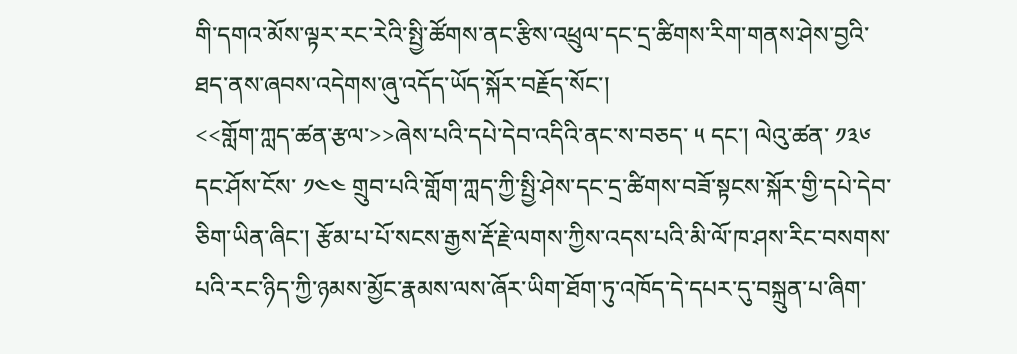གི་དགའ་མོས་ལྟར་རང་རེའི་སྤྱི་ཚོགས་ནང་རྩིས་འཕྲུལ་དང་དྲ་ཚིགས་རིག་གནས་ཤེས་བྱའི་ཐད་ནས་ཞབས་འདེགས་ཞུ་འདོད་ཡོད་སྐོར་བརྗོད་སོང་།
<<གློག་ཀླད་ཚན་རྩལ་>>ཞེས་པའི་དཔེ་དེབ་འདིའི་ནང་ས་བཅད་ ༥ དང་། ལེའུ་ཚན་ ༡༣༦ དང་ཤོས་ངོས་ ༡༤༤ གྲུབ་པའི་གློག་ཀླད་ཀྱི་སྤྱི་ཤེས་དང་དྲ་ཚིགས་བཟོ་སྟངས་སྐོར་གྱི་དཔེ་དེབ་ཅིག་ཡིན་ཞིང་། རྩོམ་པ་པོ་སངས་རྒྱས་རྡོ་རྗེ་ལགས་ཀྱིས་འདས་པའི་མི་ལོ་ཁ་ཤས་རིང་བསགས་པའི་རང་ཉིད་ཀྱི་ཉམས་མྱོང་རྣམས་ལས་ཞོར་ཡིག་ཐོག་ཏུ་འཁོད་དེ་དཔར་དུ་བསྐྲུན་པ་ཞིག་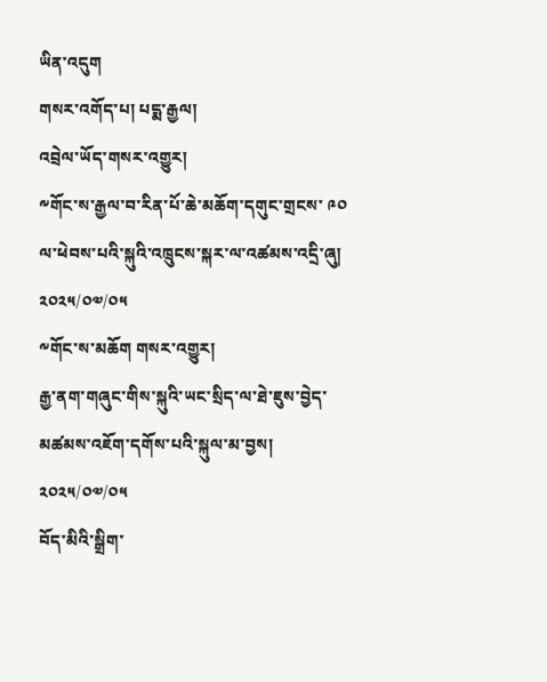ཡིན་འདུག
གསར་འགོད་པ། པདྨ་རྒྱལ།
འབྲེལ་ཡོད་གསར་འགྱུར།
༸གོང་ས་རྒྱལ་བ་རིན་པོ་ཆེ་མཆོག་དགུང་གྲངས་ ༩༠ ལ་ཕེབས་པའི་སྐུའི་འཁྲུངས་སྐར་ལ་འཚམས་འདྲི་ཞུ།
༢༠༢༥/༠༧/༠༥
༸གོང་ས་མཆོག གསར་འགྱུར།
རྒྱ་ནག་གཞུང་གིས་སྐུའི་ཡང་སྲིད་ལ་ཐེ་ཇུས་བྱེད་མཚམས་འཇོག་དགོས་པའི་སྐུལ་མ་བྱས།
༢༠༢༥/༠༧/༠༥
བོད་མིའི་སྒྲིག་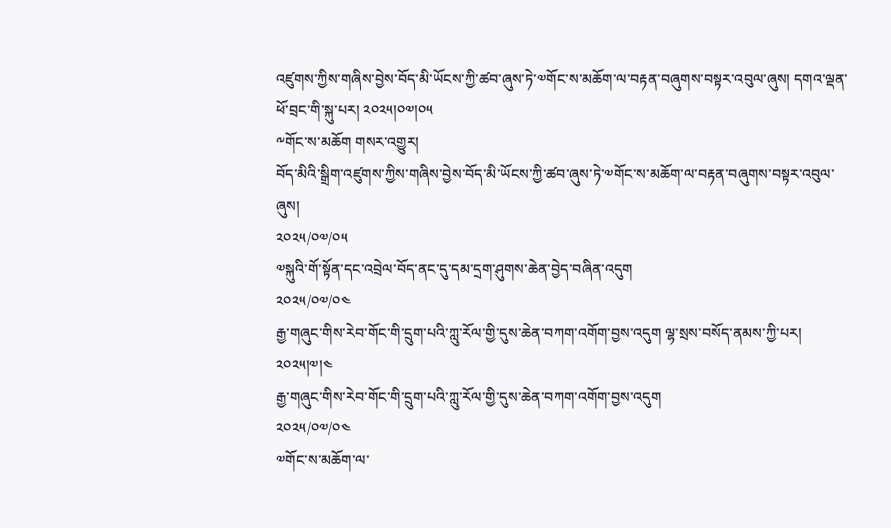འཛུགས་ཀྱིས་གཞིས་བྱེས་བོད་མི་ཡོངས་ཀྱི་ཚབ་ཞུས་ཏེ་༧གོང་ས་མཆོག་ལ་བརྟན་བཞུགས་བསྟར་འབུལ་ཞུས། དགའ་ལྡན་ཕོ་བྲང་གི་སྐུ་པར། ༢༠༢༥།༠༧།༠༥
༸གོང་ས་མཆོག གསར་འགྱུར།
བོད་མིའི་སྒྲིག་འཛུགས་ཀྱིས་གཞིས་བྱེས་བོད་མི་ཡོངས་ཀྱི་ཚབ་ཞུས་ཏེ་༧གོང་ས་མཆོག་ལ་བརྟན་བཞུགས་བསྟར་འབུལ་ཞུས།
༢༠༢༥/༠༧/༠༥
༧སྐུའི་གོ་སྟོན་དང་འབྲེལ་བོད་ནང་དུ་དམ་དྲག་ཤུགས་ཆེན་བྱེད་བཞིན་འདུག
༢༠༢༥/༠༧/༠༤
རྒྱ་གཞུང་གིས་རེབ་གོང་གི་དྲུག་པའི་ཀླུ་རོལ་གྱི་དུས་ཆེན་བཀག་འགོག་བྱས་འདུག ལྷ་སྲས་བསོད་ནམས་ཀྱི་པར། ༢༠༢༥།༧།༤
རྒྱ་གཞུང་གིས་རེབ་གོང་གི་དྲུག་པའི་ཀླུ་རོལ་གྱི་དུས་ཆེན་བཀག་འགོག་བྱས་འདུག
༢༠༢༥/༠༧/༠༤
༧གོང་ས་མཆོག་ལ་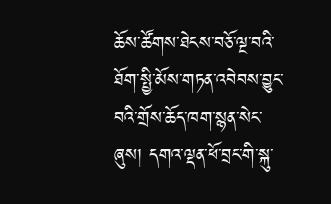ཆོས་ཚོགས་ཐེངས་བཅོ་ལྔ་བའི་ཐོག་སྤྱི་མོས་གཏན་འབེབས་བྱུང་བའི་གྲོས་ཆོད་ཁག་སྙན་སེང་ཞུས། དགའ་ལྡན་ཕོ་བྲང་གི་སྐུ་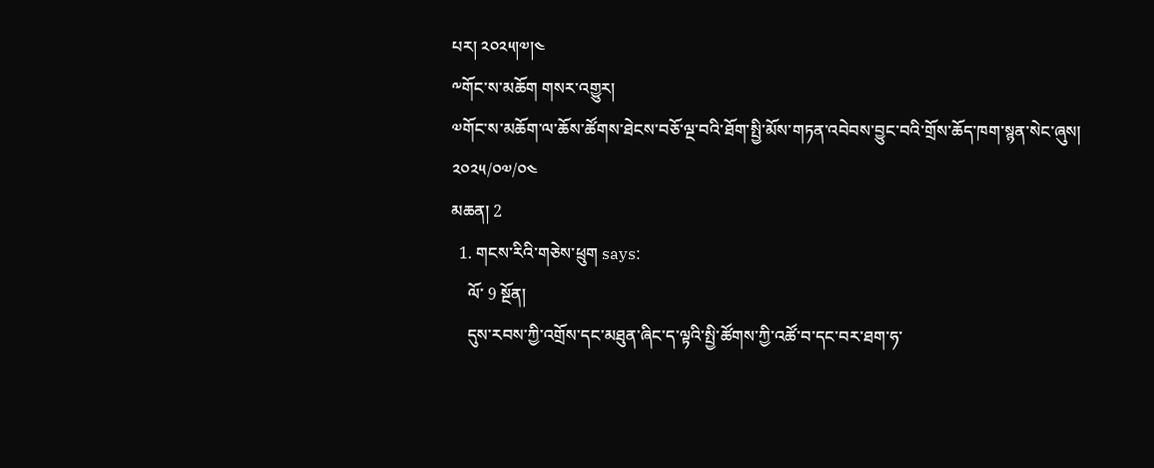པར། ༢༠༢༥།༧།༤
༸གོང་ས་མཆོག གསར་འགྱུར།
༧གོང་ས་མཆོག་ལ་ཆོས་ཚོགས་ཐེངས་བཅོ་ལྔ་བའི་ཐོག་སྤྱི་མོས་གཏན་འབེབས་བྱུང་བའི་གྲོས་ཆོད་ཁག་སྙན་སེང་ཞུས།
༢༠༢༥/༠༧/༠༤
མཆན། 2
  1. གངས་རིའི་གཅེས་ཕྲུག says:
    ལོ་ 9 སྔོན།
    དུས་རབས་ཀྱི་འགྲོས་དང་མཐུན་ཞིང་ད་ལྟའི་སྤྱི་ཚོགས་ཀྱི་འཚོ་བ་དང་བར་ཐག་ཧ་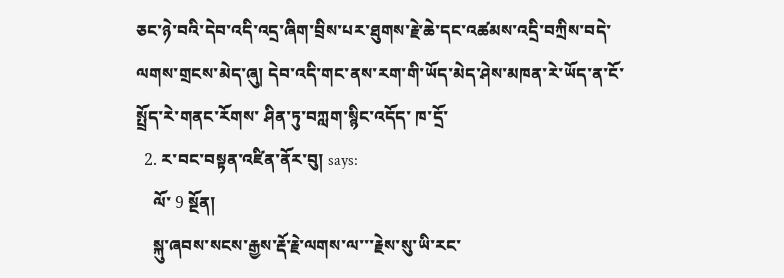ཅང་ཉེ་བའི་དེབ་འདི་འདྲ་ཞིག་བྲིས་པར་ཐུགས་རྗེ་ཆེ་དང་འཚམས་འདྲི་བཀྲིས་བདེ་ལགས་གྲངས་མེད་ཞུ། དེབ་འདི་གང་ནས་རག་གི་ཡོད་མེད་ཤེས་མཁན་རེ་ཡོད་ན་ངོ་སྤྲོད་རེ་གནང་རོགས་ ཤིན་ཏུ་བཀླག་སྙིང་འདོད་ ཁ་དྲོ་
  2. ར་བང་བསྟན་འཛིན་ནོར་བུ། says:
    ལོ་ 9 སྔོན།
    སྐུ་ཞབས་སངས་རྒྱས་རྡོ་རྗེ་ལགས་ལ་་་རྗེས་སུ་ཡི་རང་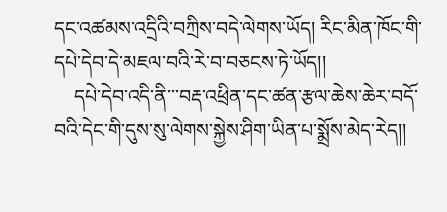དང་འཚམས་འདྲིའི་བཀྲིས་བདེ་ལེགས་ཡོད། རིང་མིན་ཁོང་གི་དཔེ་དེབ་དེ་མཇལ་བའི་རེ་བ་བཅངས་ཏེ་ཡོད།།
    དཔེ་དེབ་འདི་ནི་་་བརྡ་འཕྲིན་དང་ཚན་རྩལ་ཆེས་ཆེར་བདོ་བའི་དེང་གི་དུས་སུ་ལེགས་སྐྱེས་ཤིག་ཡིན་པ་སྨྲོས་མེད་རེད།།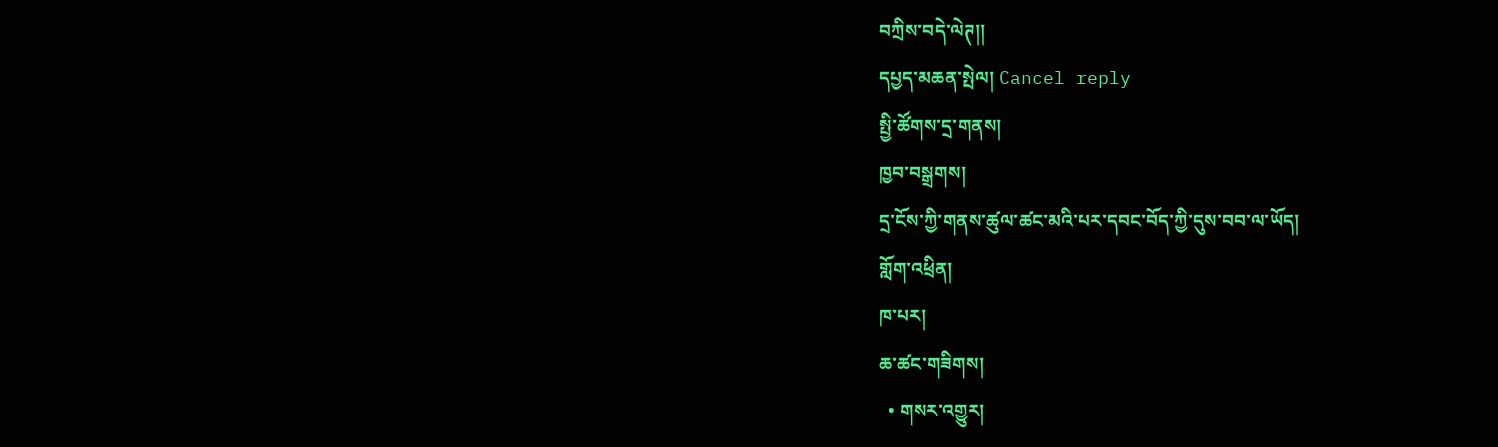བཀྲིས་བདེ་ལེཊ།།
དཔྱད་མཆན་སྤེལ། Cancel reply
སྤྱི་ཚོགས་དྲ་གནས།
ཁྱབ་བསྒྲགས།
དྲ་ངོས་ཀྱི་གནས་ཚུལ་ཚང་མའི་པར་དབང་བོད་ཀྱི་དུས་བབ་ལ་ཡོད།
གློག་འཕྲིན།
ཁ་པར།
ཆ་ཚང་གཟིགས།
  • གསར་འགྱུར།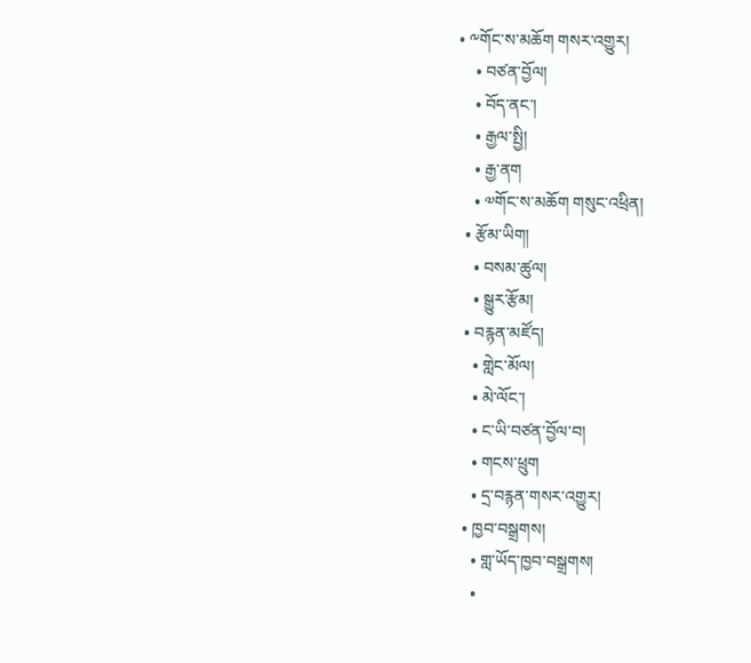• ༸གོང་ས་མཆོག གསར་འགྱུར།
    • བཙན་བྱོལ།
    • བོད་ནང་།
    • རྒྱལ་སྤྱི།
    • རྒྱ་ནག
    • ༧གོང་ས་མཆོག གསུང་འཕྲིན།
  • རྩོམ་ཡིག།
    • བསམ་ཚུལ།
    • སྒྱུར་རྩོམ།
  • བརྙན་མཛོད།
    • གླེང་མོལ།
    • མེ་ལོང་།
    • ང་ཡི་བཙན་བྱོལ་བ།
    • གངས་ཕྲུག
    • དྲ་བརྙན་གསར་འགྱུར།
  • ཁྱབ་བསྒྲགས།
    • གླ་ཡོད་ཁྱབ་བསྒྲགས།
    •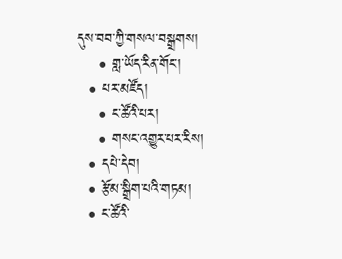དུས་བབ་ཀྱི་གསལ་བསྒྲགས།
    • གླ་ཡོད་རིན་གོང་།
  • པར་མཛོད།
    • ང་ཚོའི་པར།
    • གསང་འགྱུར་པར་རིས།
  • དཔེ་དེབ།
  • རྩོམ་སྒྲིག་པའི་གཏམ།
  • ང་ཚོའི་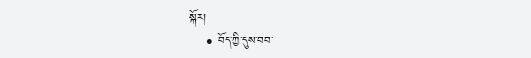སྐོར།
    • བོད་ཀྱི་དུས་བབ་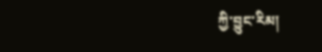ཀྱི་བྱུང་རིམ།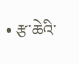• རྩ་ཆེའི་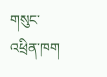གསུང་འཕྲིན་ཁག